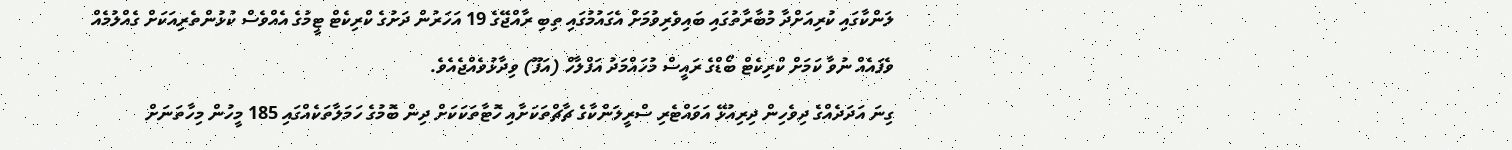ލަންކާގައި ކުރިއަށްދާ މުބާރާތުގައި ބައިވެރިވުމަށް އެގައުމުގައި ތިބި ރާއްޖޭގެ 19 އަހަރުން ދަށުގެ ކްރިކެޓް ޓީމުގެ އެއްވެސް ކުޅުންތެރިއަކަށް ގެއްލުމެއް ވެފައެއް ނުވާ ކަމަށް ކްރިކެޓް ބޯޑްގެ ރައީސް މުހައްމަދު އަފްލާހް (އަފޫ) ވިދާޅުވެއްޖެއެވެ.
ގިނަ އަދަދެއްގެ ދިވެހިން ދިރިއުޅޭ އަވައްޓެރި ސްރީލަންކާގެ ޗާޗްތަކަށާއި ހޮޓާތަކަކަށް ދިން ބޮމުގެ ހަމަލާތަކެއްގައި 185 މީހުން މިހާތަނަށް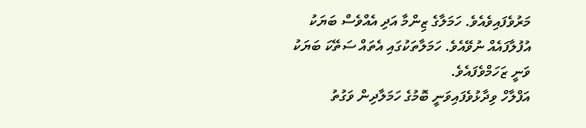މަރުވެފައިވެއެވެ. ހަމަލާގެ ޒިންމާ އަދި އެއްވެސް ބަޔަކު އުފުލާފައެއް ނުވޭއެވެ. ހަމަލާތަކުގައި އެތައް ސަތޭކަ ބަޔަކު ވަނީ ޒަހަމްވެފައެވެ.
އަފްލާހް ވިދާޅުވެފައިވަނީ ބޮމުގެ ހަމަލާދިން ވަގުތު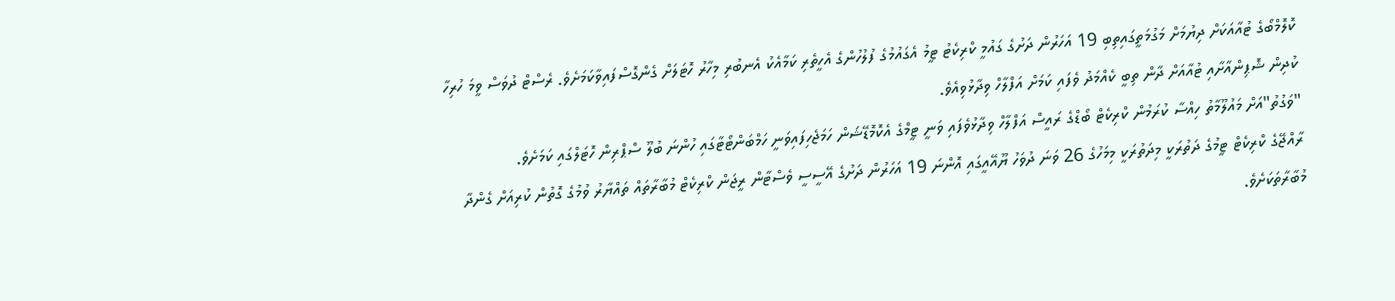ކޮލޮމްބޯގެ ޓުއާއަކަށް ދިޔުމަށް މަގުމަތީގައިތިބި 19 އަހަރުން ދަށުގެ ގައުމީ ކްރިކެޓު ޓީމު އެގައުމުގެ ފުލުހުންގެ އެހީތެރި ކަމާއެކު އެނބުރި މިހާރު ހޮޓަލަށް ގެންގޮސްފައިވާކަމަށެވެ. ރެސްޓް ދުވަސް ވީމަ ހުރިހާ ކުދިން ޝޮޕިންއާށާއި ޓުއާއަށް ދާން ތިބީ ކެއްމަދު ވެފައި ކަމަށް އަފްލާހް ވިދާޅުވިއެވެ.
"ވަގުތު"އަށް މައުލޫމާތު ހިއްސާ ކުރަމުން ކްރިކެޓް ބޯޑްގެ ރައީސް އަފްލާހް ވިދާޅުވެފައި ވަނީ ޓީމްގެ އެކޮމޮޑޭޝަން ހަމަޖެހިފައިވަނީ ހަމްބަންޓޯޓާގައި ހުންނަ ބުލޫ ސްޕްރިން ހޮޓަލްގައި ކަމަށެވެ.
ރާއްޖޭގެ ކްރިކެޓް ޓީމުގެ ދަތުރަކީ މިދަތުރަކީ މިމަހުގެ 26 ވަނަ ދުވަހު ޔޫއޭއީގައި އޮންނަ 19 އަހަރުން ދަށުގެ އޭސީސީ ވެސްޓާން ރީޖަން ކްރިކެޓް މުބާރާތައް ތައްޔާރު ވުމުގެ ގޮތުން ކުރިއަށް ގެންދާ މުބާރާތަކަށެވެ.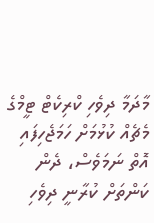މާދަމާ ދިވެހި ކްރިކެޓް ޓީމްގެ މެޗެއް ކުޅުމަށް ހަމަޖެހިފައި އޮތް ނަމަވެސް، ދެން ކަންތަށް ކުރާނީ ދިވެހި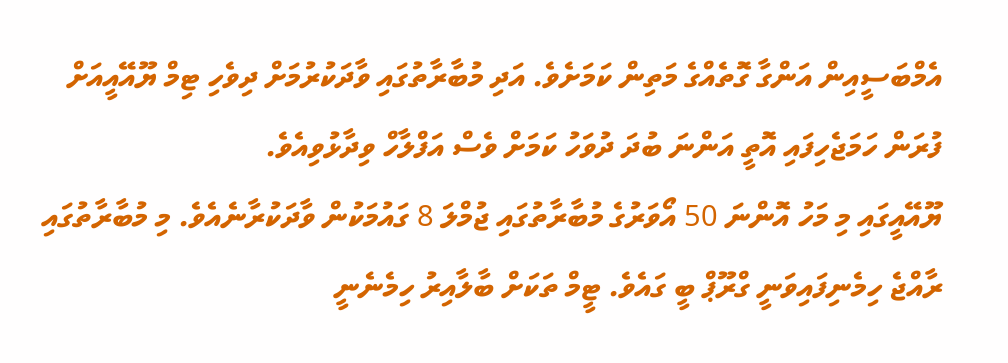އެމްބަސީއިން އަންގާ ގޮތެއްގެ މަތިން ކަމަށެވެ. އަދި މުބާރާތުގައި ވާދަކުރުމަށް ދިވެހި ޓިމް ޔޫއޭއީއަށް ފުރަން ހަމަޖެހިފައި އޮތީ އަންނަ ބުދަ ދުވަހު ކަމަށް ވެސް އަފްލާހް ވިދާޅުވިއެވެ.
ޔޫއޭއީގައި މި މަހު އޮންނަ 50 އޯވަރުގެ މުބާރާތުގައި ޖުމްލަ 8 ގައުމަކުން ވާދަކުރާނެއެވެ. މި މުބާރާތުގައި ރާއްޖެ ހިމެނިފައިވަނީ ގްރޫޕް ބީ ގައެވެ. ޓީމް ތަކަށް ބާލާއިރު ހިމެނެނީ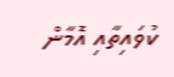ކުވައިތާއި އޮމާން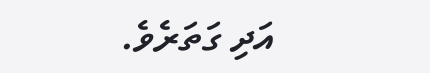އަދި ގަތަރެވެ.